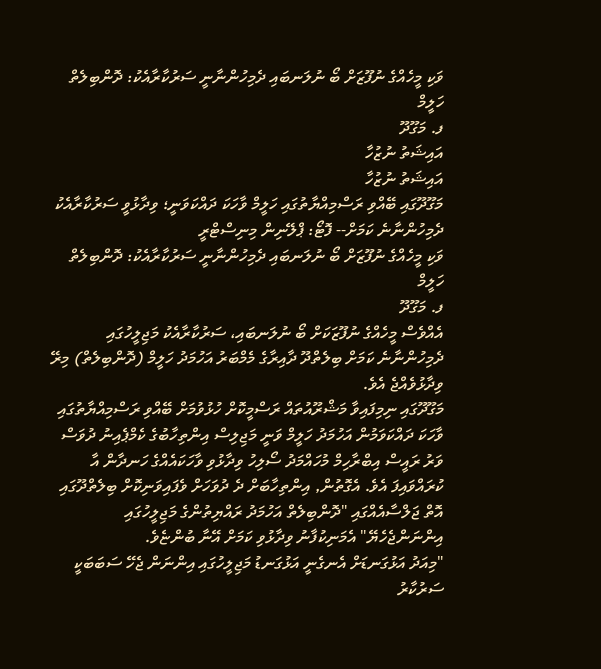ވަކި މީހެއްގެ ނުފޫޒަށް ބޯ ނުލަނބައި ދެމިހުންނާނީ ސަރުކާރާއެކު: ދޮންބިލެތް ހަލީމް
ފ. މަގޫދޫ
އައިޝަތު ނުޒުހާ
އައިޝަތު ނުޒުހާ
މަގޫދޫގައި ބޭއްވި ރަސްމިއްޔާތުގައި ހަލީމް ވާހަކަ ދައްކަވަނީ؛ ވިދާޅުވީ ސަރުކާރާއެކު ދެމިހުންނާނެ ކަމަށް-- ފޮޓޯ: ޕްލޭނިން މިނިސްޓްރީ
ވަކި މީހެއްގެ ނުފޫޒަށް ބޯ ނުލަނބައި ދެމިހުންނާނީ ސަރުކާރާއެކު: ދޮންބިލެތް ހަލީމް
ފ. މަގޫދޫ
އެއްވެސް މީހެއްގެ ނުފޫޒަކަށް ބޯ ނުލަނބައި، ސަރުކާރާއެކު މަޖިލީހުގައި ދެމިހުންނާނެ ކަމަށް ބިލެތްދޫ ދާއިރާގެ މެމްބަރު އަހުމަދު ހަލީމް (ދޮންބިލެތް) މިރޭ ވިދާޅުވެއްޖެ އެވެ.
މަގޫދޫގައި ނިމިފައިވާ މަޝްރޫއުތައް ރަސްމީކޮށް ހުޅުވުމަށް ބޭއްވި ރަސްމިއްޔާތުގައި ވާހަކަ ދައްކަވަމުން އަހުމަދު ހަލީމް ވަނީ މަޖިލިސް އިންތިހާބުގެ ކެމްޕެއިނު ދުވަސް ވަރު ރައީސް އިބްރާހިމް މުހައްމަދު ސޯލިހު ވިދާޅުވި ވާހަކައެއްގެ ހަނދާން އާ ކުރައްވައިފަ އެވެ. އެގޮތުން, އިންތިހާބަށް ދެ ދުވަހަށް ވެފައިވަނިކޮށް ބިލެތްދޫގައި އޮތް ޖަލްސާއެއްގައި "ދޮންބިލެތް އަހުމަދު ރައްޔިތުންގެ މަޖިލީހުގައި އިންނަންޖެހެޔޭ" އެމަނިކުފާނު ވިދާޅުވި ކަމަށް އޭނާ ބުންޏެވެ.
"މިއަދު އަޅުގަނޑަށް އެނގެނީ އަޅުގަނޑު މަޖިލީހުގައި އިންނަން ޖެހޭ ސަބަބަކީ ސަރުކާރު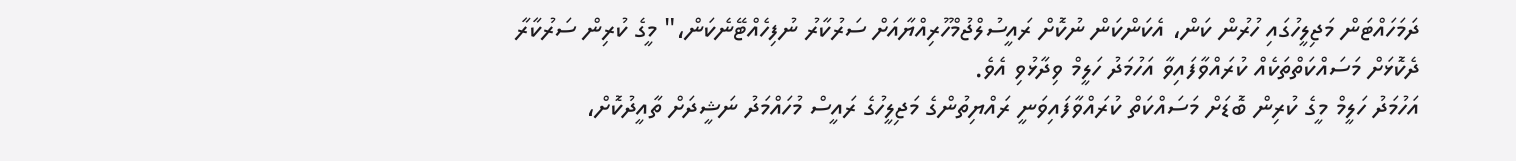ދަމަހައްޓަން މަޖިލީހުގައި ހުރުން ކަން، އެކަންކަން ނުކޮށް ރައީސުލްޖުމްހޫރިއްޔާއަށް ސަރުކާރު ނުފިހެއްޓޭނެކަން،" މީގެ ކުރިން ސަރުކާރާ ދެކޮޅަށް މަސައްކަތްތަކެއް ކުރައްވާފައިވާ އަހުމަދު ހަލީމް ވިދާޅުވި އެވެ.
އަހުމަދު ހަލީމް މީގެ ކުރިން ބޮޑަށް މަސައްކަތް ކުރައްވާފައިވަނީ ރައްޔިތުންގެ މަޖިލީހުގެ ރައީސް މުހައްމަދު ނަޝީދަށް ތާއީދުކޮށް،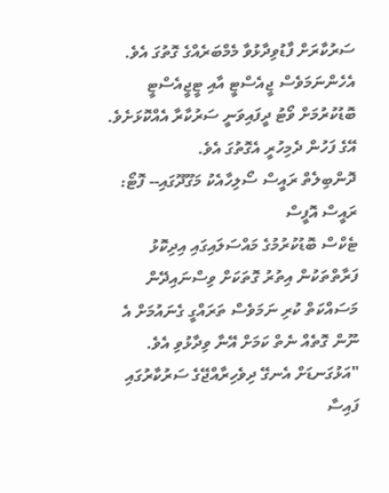ސަރުކާރަށް ފާޑުވިދާޅުވާ މެމްބަރެއްގެ ގޮތުގަ އެވެ. އެހެންނަމަވެސް ޖީއެސްޓީ އާއި ޓީޖީއެސްޓީ ބޮޑުކުރުމަށް ވޯޓު ދީފައިވަނީ ސަރުކާރާ އެއްކޮޅަށެވެ. އޭގެ ފަހުން ދެމިހުރީ އެގޮތުގަ އެވެ.
ދޮންބިލެތް ރައީސް ސޯލިހާއެކު މަގޫދޫގައި-- ފޮޓޯ: ރައީސް އޮފީސް
ޓެކްސް ބޮޑުކުރުމުގެ މައްސަލައިގައި އިދިކޮޅު ފަރާތްތަކުން އިތުރު ގޮތަކަށް ވިސްނައިދޭން މަސައްކަތް ކުރި ނަމަވެސް ތަރައްގީ ގެނައުމަށް އެ ނޫން ގޮތެއް ނެތް ކަމަށް އޭނާ ވިދާޅުވި އެވެ.
"އަޅުގަނޑަށް އެނގޭ ދިވެހިރާއްޖޭގެ ސަރުކާރުގައި ފައިސާ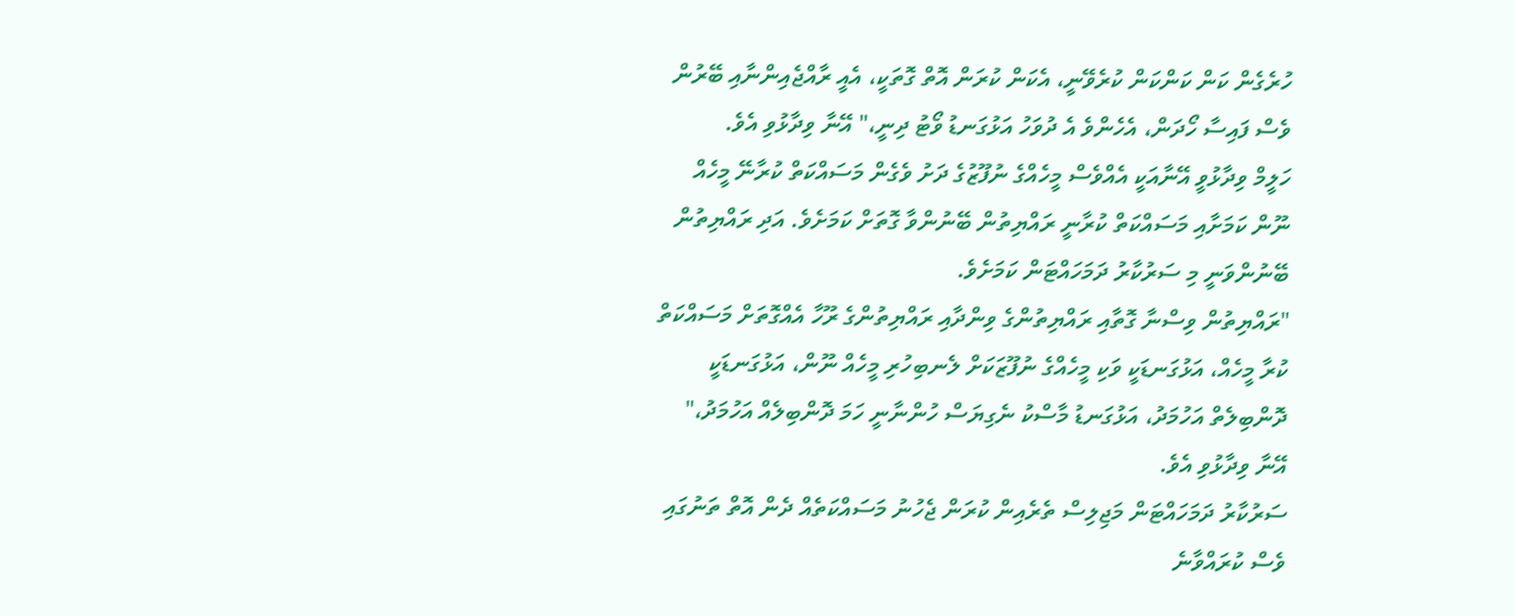ހުރެގެން ކަން ކަންކަން ކުރެވޭނީ، އެކަން ކުރަން އޮތް ގޮތަކީ، އެއީ ރާއްޖެއިންނާއި ބޭރުން ވެސް ފައިސާ ހޯދަން، އެހެންވެ އެ ދުވަހު އަޅުގަނޑު ވޯޓު ދިނީ،" އޭނާ ވިދާޅުވި އެވެ.
ހަލީމް ވިދާޅުވީ އޭނާއަކީ އެއްވެސް މީހެއްގެ ނުފޫޒުގެ ދަށު ވެގެން މަސައްކަތް ކުރާނޭ މީހެއް ނޫން ކަމަށާއި މަސައްކަތް ކުރާނީ ރައްޔިތުން ބޭނުންވާ ގޮތަށް ކަމަށެވެ. އަދި ރައްޔިތުން ބޭނުންވަނީ މި ސަރުކާރު ދަމަހައްޓަން ކަމަށެވެ.
"ރައްޔިތުން ވިސްނާ ގޮތާއި ރައްޔިތުންގެ ވިންދާއި ރައްޔިތުންގެ ރޫހާ އެއްގޮތަށް މަސައްކަތް ކުރާ މީހެއް، އަޅުގަނޑަކީ ވަކި މީހެއްގެ ނުފޫޒަކަށް ލެނބިހުރި މީހެއް ނޫން، އަޅުގަނޑަކީ ދޮންބިލެތް އަހުމަދު، އަޅުގަނޑު މާސްކު ނެގިޔަސް ހުންނާނީ ހަމަ ދޮންބިލެއް އަހުމަދު،" އޭނާ ވިދާޅުވި އެވެ.
ސަރުކާރު ދަމަހައްޓަން މަޖިލިސް ތެރެއިން ކުރަން ޖެހުނު މަސައްކަތެއް ދެން އޮތް ތަނުގައި ވެސް ކުރައްވާނެ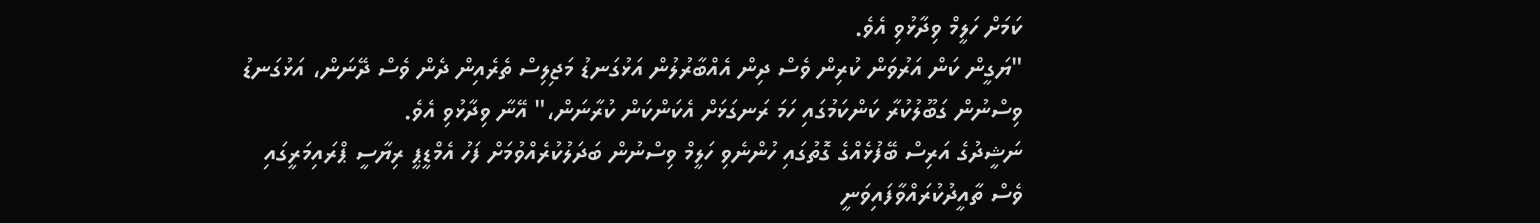ކަމަށް ހަލީމް ވިދާޅުވި އެވެ.
"ޔަގީން ކަން އަރުވަން ކުރިން ވެސް ދިން އެއްބާރުލުން އަޅުގަނޑު މަޖިލިސް ތެރެއިން ދެން ވެސް ދޭނަން، އަޅުގަނޑު ވިސްނުން ގަބޫލުކުރާ ކަންކަމުގައި ހަމަ ރަނގަޅަށް އެކަންކަން ކުރާނަން،" އޭނާ ވިދާޅުވި އެވެ.
ނަޝީދުގެ އަރިސް ބޭފުޅެއްގެ ގޮތުގައި ހުންނެވި ހަލީމް ވިސްނުން ބަދަލުކުރެއްވުމަށް ފަހު އެމްޑީޕީ ރިޔާސީ ޕްރައިމަރީގައި ވެސް ތާއީދުކުރައްވާފައިވަނީ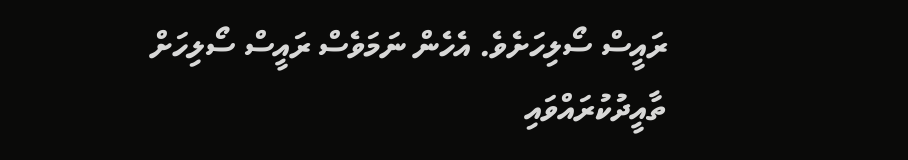ރައީސް ސޯލިހަށެވެ. އެހެން ނަމަވެސް ރައީސް ސޯލިހަށް ތާއީދުކުރައްވައި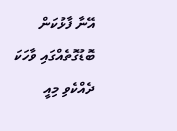އޭނާ ފާޅުކަން ބޮޑުގޮތެއްގައި ވާހަކަ ދެއްކެވި މިއީ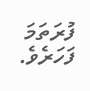ފުރަތަމަ ފަހަރެވެ.